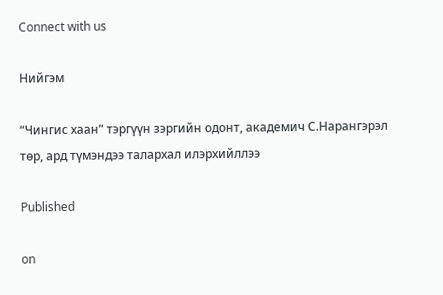Connect with us

Нийгэм

“Чингис хаан” тэргүүн зэргийн одонт, академич С.Нарангэрэл төр, ард түмэндээ талархал илэрхийллээ

Published

on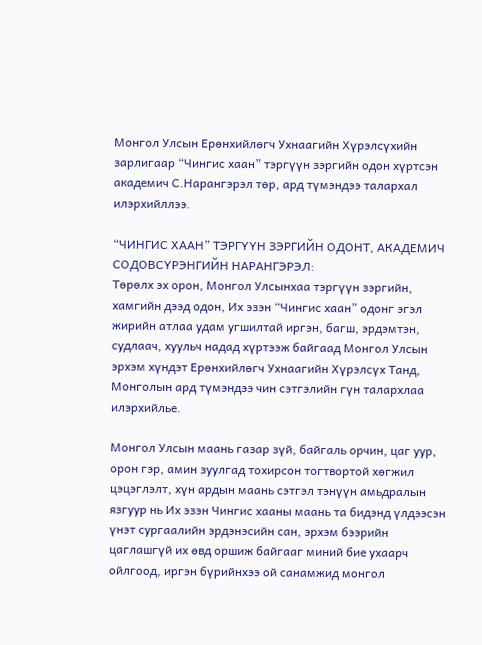Монгол Улсын Ерөнхийлөгч Ухнаагийн Хүрэлсүхийн зарлигаар “Чингис хаан” тэргүүн зэргийн одон хүртсэн академич С.Нарангэрэл төр, ард түмэндээ талархал илэрхийллээ.

“ЧИНГИС ХААН” ТЭРГҮҮН ЗЭРГИЙН ОДОНТ, АКАДЕМИЧ СОДОВСҮРЭНГИЙН НАРАНГЭРЭЛ:
Төрөлх эх орон, Монгол Улсынхаа тэргүүн зэргийн, хамгийн дээд одон, Их эзэн “Чингис хаан” одонг эгэл жирийн атлаа удам угшилтай иргэн, багш, эрдэмтэн, судлаач, хуульч надад хүртээж байгаад Монгол Улсын эрхэм хүндэт Ерөнхийлөгч Ухнаагийн Хүрэлсүх Танд, Монголын ард түмэндээ чин сэтгэлийн гүн талархлаа илэрхийлье.

Монгол Улсын маань газар зүй, байгаль орчин, цаг уур, орон гэр, амин зуулгад тохирсон тогтвортой хөгжил цэцэглэлт, хүн ардын маань сэтгэл тэнүүн амьдралын язгуур нь Их эзэн Чингис хааны маань та бидэнд үлдээсэн үнэт сургаалийн эрдэнэсийн сан, эрхэм бээрийн цаглашгүй их өвд оршиж байгааг миний бие ухаарч ойлгоод, иргэн бүрийнхээ ой санамжид монгол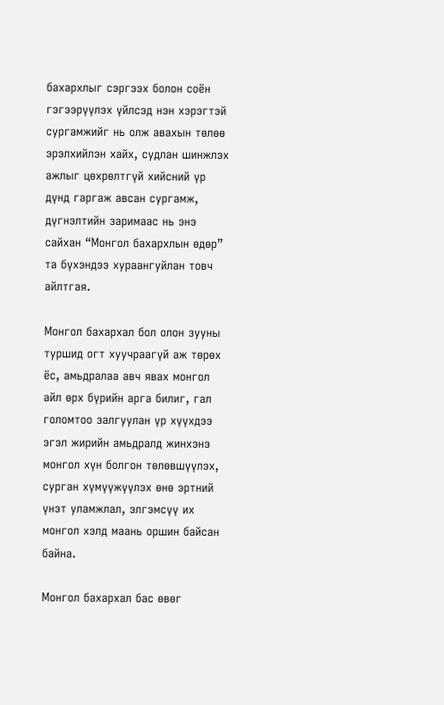бахархлыг сэргээх болон соён гэгээрүүлэх үйлсэд нэн хэрэгтэй сургамжийг нь олж авахын төлөө эрэлхийлэн хайх, судлан шинжлэх ажлыг цөхрөлтгүй хийсний үр дүнд гаргаж авсан сургамж, дүгнэлтийн заримаас нь энэ сайхан “Монгол бахархлын өдөр” та бүхэндээ хураангуйлан товч айлтгая.

Монгол бахархал бол олон зууны туршид огт хуучраагүй аж төрөх ёс, амьдралаа авч явах монгол айл өрх бүрийн арга билиг, гал голомтоо залгуулан үр хүүхдээ эгэл жирийн амьдралд жинхэнэ монгол хүн болгон төлөвшүүлэх, сурган хүмүүжүүлэх өнө эртний үнэт уламжлал, элгэмсүү их монгол хэлд маань оршин байсан байна.

Монгол бахархал бас өвөг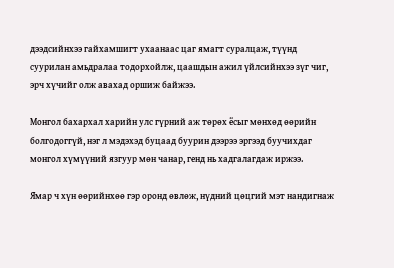дээдсийнхээ гайхамшигт ухаанаас цаг ямагт суралцаж, түүнд суурилан амьдралаа тодорхойлж, цаашдын ажил үйлсийнхээ зүг чиг, эрч хүчийг олж авахад оршиж байжээ.

Монгол бахархал харийн улс гүрний аж төрөх ёсыг мөнхөд өөрийн болгодоггүй, нэг л мэдэхэд буцаад буурин дээрээ эргээд буучихдаг монгол хүмүүний язгуур мөн чанар, генд нь хадгалагдаж иржээ.

Ямар ч хүн өөрийнхөө гэр оронд өвлөж, нүдний цөцгий мэт нандигнаж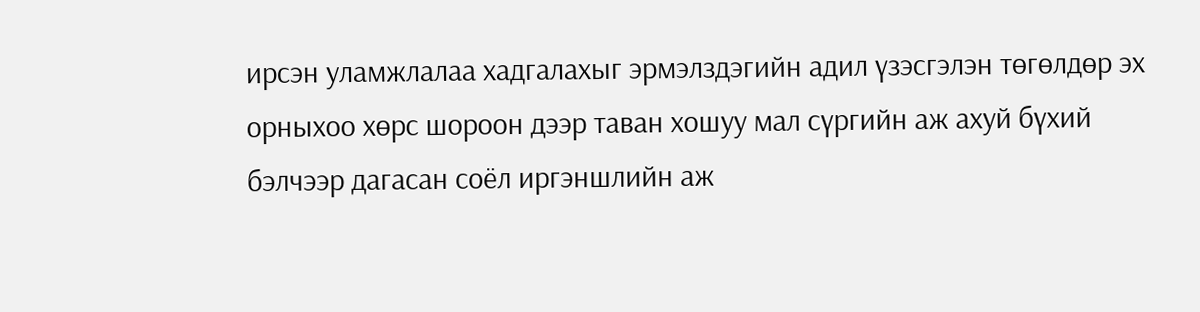ирсэн уламжлалаа хадгалахыг эрмэлздэгийн адил үзэсгэлэн төгөлдөр эх орныхоо хөрс шороон дээр таван хошуу мал сүргийн аж ахуй бүхий бэлчээр дагасан соёл иргэншлийн аж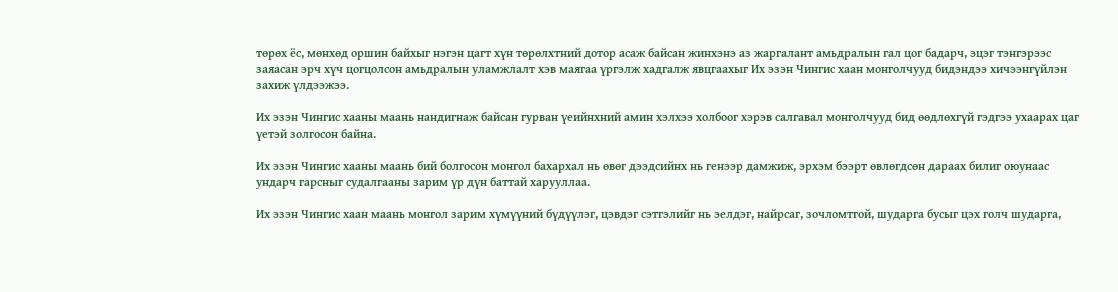төрөх ёс, мөнхөд оршин байхыг нэгэн цагт хүн төрөлхтний дотор асаж байсан жинхэнэ аз жаргалант амьдралын гал цог бадарч, эцэг тэнгэрээс заяасан эрч хүч цогцолсон амьдралын уламжлалт хэв маягаа үргэлж хадгалж явцгаахыг Их эзэн Чингис хаан монголчууд бидэндээ хичээнгүйлэн захиж үлдээжээ.

Их эзэн Чингис хааны маань нандигнаж байсан гурван үеийнхний амин хэлхээ холбоог хэрэв салгавал монголчууд бид өөдлөхгүй гэдгээ ухаарах цаг үетэй золгосон байна.

Их эзэн Чингис хааны маань бий болгосон монгол бахархал нь өвөг дээдсийнх нь генээр дамжиж, эрхэм бээрт өвлөгдсөн дараах билиг оюунаас ундарч гарсныг судалгааны зарим үр дүн баттай харууллаа.

Их эзэн Чингис хаан маань монгол зарим хүмүүний бүдүүлэг, цэвдэг сэтгэлийг нь эелдэг, найрсаг, зочломтгой, шударга бусыг цэх голч шударга,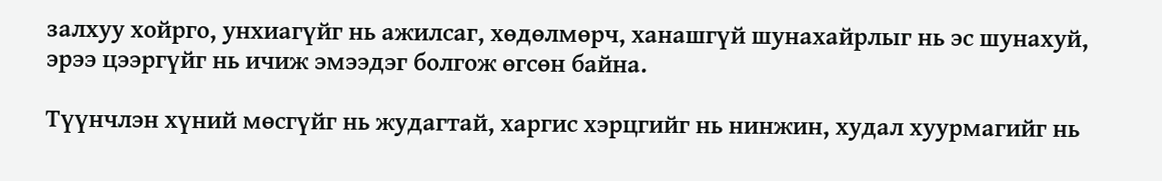залхуу хойрго, унхиагүйг нь ажилсаг, хөдөлмөрч, ханашгүй шунахайрлыг нь эс шунахуй, эрээ цээргүйг нь ичиж эмээдэг болгож өгсөн байна.

Түүнчлэн хүний мөсгүйг нь жудагтай, харгис хэрцгийг нь нинжин, худал хуурмагийг нь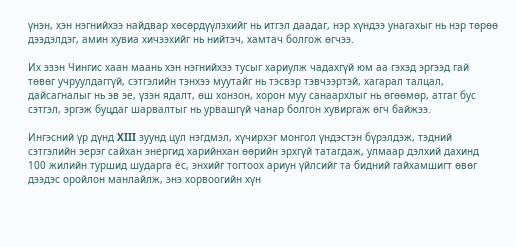үнэн, хэн нэгнийхээ найдвар хөсөрдүүлэхийг нь итгэл даадаг, нэр хүндээ унагахыг нь нэр төрөө дээдэлдэг, амин хувиа хичээхийг нь нийтэч, хамтач болгож өгчээ.

Их эзэн Чингис хаан маань хэн нэгнийхээ тусыг хариулж чадахгүй юм аа гэхэд эргээд гай төвөг учруулдаггүй, сэтгэлийн тэнхээ муутайг нь тэсвэр тэвчээртэй, хагарал талцал, дайсагналыг нь эв эе, үзэн ядалт, өш хонзон, хорон муу санаархлыг нь өгөөмөр, атгаг бус сэтгэл, эргэж буцдаг шарвалтыг нь урвашгүй чанар болгон хувиргаж өгч байжээ.

Ингэсний үр дүнд XIII зуунд цул нэгдмэл, хүчирхэг монгол үндэстэн бүрэлдэж, тэдний сэтгэлийн эерэг сайхан энергид харийнхан өөрийн эрхгүй татагдаж, улмаар дэлхий дахинд 100 жилийн туршид шударга ёс, энхийг тогтоох ариун үйлсийг та бидний гайхамшигт өвөг дээдэс оройлон манлайлж, энэ хорвоогийн хүн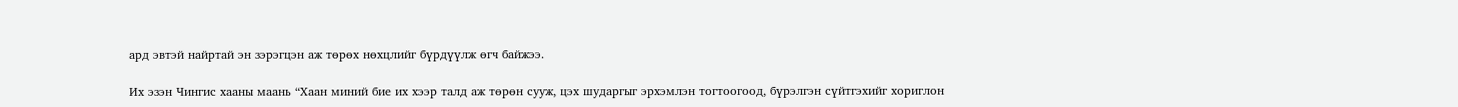ард эвтэй найртай эн зэрэгцэн аж төрөх нөхцлийг бүрдүүлж өгч байжээ.

Их эзэн Чингис хааны маань “Хаан миний бие их хээр талд аж төрөн сууж, цэх шударгыг эрхэмлэн тогтоогоод, бүрэлгэн сүйтгэхийг хориглон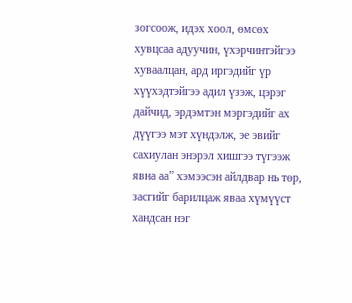зогсоож, идэх хоол, өмсөх хувцсаа адуучин, үхэрчинтэйгээ хуваалцан, ард иргэдийг үр хүүхэдтэйгээ адил үзэж, цэрэг дайчид, эрдэмтэн мэргэдийг ах дүүгээ мэт хүндэлж, эе эвийг сахиулан энэрэл хишгээ түгээж явна аа” хэмээсэн айлдвар нь төр, засгийг барилцаж яваа хүмүүст хандсан нэг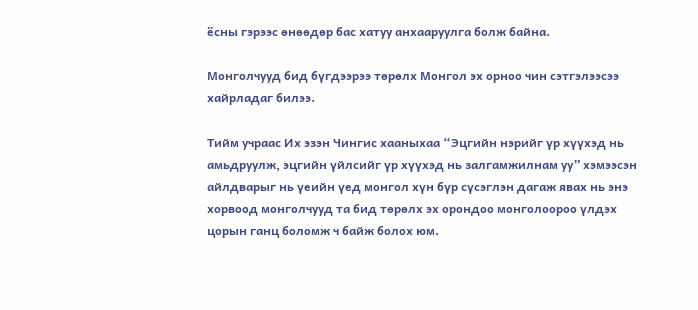ёсны гэрээс өнөөдөр бас хатуу анхааруулга болж байна.

Монголчууд бид бүгдээрээ төрөлх Монгол эх орноо чин сэтгэлээсээ хайрладаг билээ.

Тийм учраас Их эзэн Чингис хааныхаа “Эцгийн нэрийг үр хүүхэд нь амьдруулж, эцгийн үйлсийг үр хүүхэд нь залгамжилнам уу” хэмээсэн айлдварыг нь үеийн үед монгол хүн бүр сүсэглэн дагаж явах нь энэ хорвоод монголчууд та бид төрөлх эх орондоо монголоороо үлдэх цорын ганц боломж ч байж болох юм.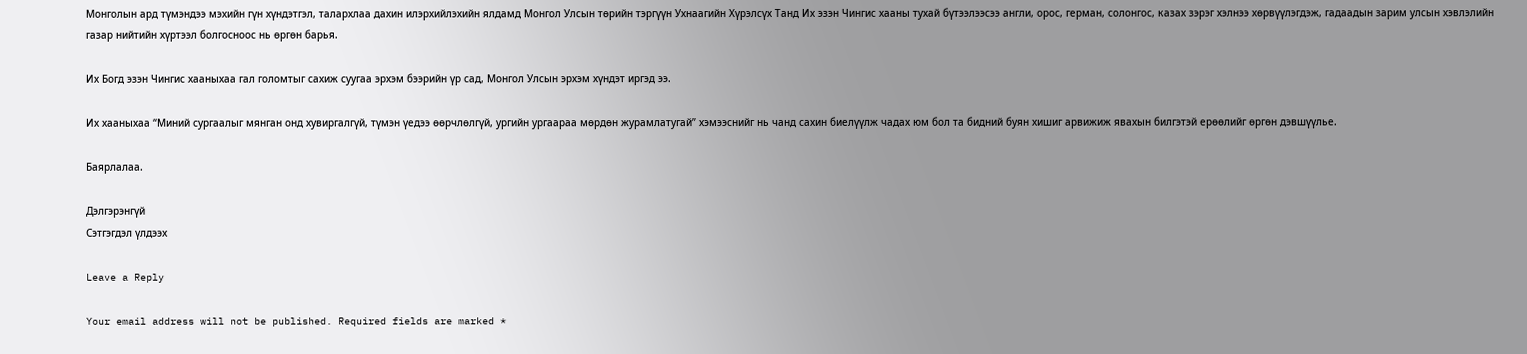Монголын ард түмэндээ мэхийн гүн хүндэтгэл, талархлаа дахин илэрхийлэхийн ялдамд Монгол Улсын төрийн тэргүүн Ухнаагийн Хүрэлсүх Танд Их эзэн Чингис хааны тухай бүтээлээсээ англи, орос, герман, солонгос, казах зэрэг хэлнээ хөрвүүлэгдэж, гадаадын зарим улсын хэвлэлийн газар нийтийн хүртээл болгосноос нь өргөн барья.

Их Богд эзэн Чингис хааныхаа гал голомтыг сахиж суугаа эрхэм бээрийн үр сад, Монгол Улсын эрхэм хүндэт иргэд ээ.

Их хааныхаа “Миний сургаалыг мянган онд хувиргалгүй, түмэн үедээ өөрчлөлгүй, ургийн ургаараа мөрдөн журамлатугай” хэмээснийг нь чанд сахин биелүүлж чадах юм бол та бидний буян хишиг арвижиж явахын билгэтэй ерөөлийг өргөн дэвшүүлье.

Баярлалаа.

Дэлгэрэнгүй
Сэтгэгдэл үлдээх

Leave a Reply

Your email address will not be published. Required fields are marked *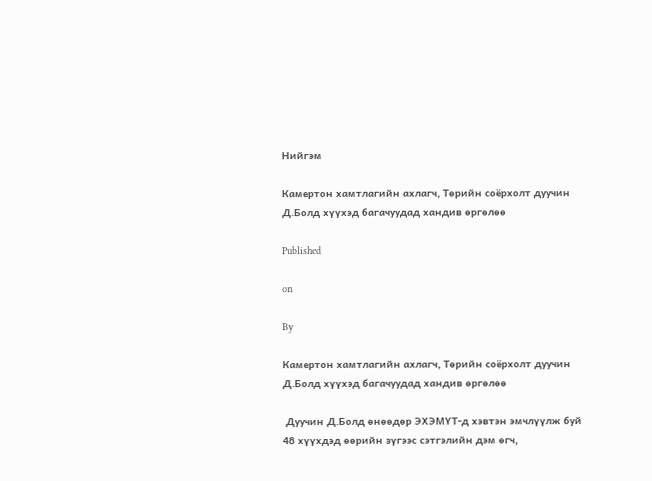Нийгэм

Камертон хамтлагийн ахлагч, Төрийн соёрхолт дуучин Д.Болд хүүхэд багачуудад хандив өргөлөө

Published

on

By

Камертон хамтлагийн ахлагч, Төрийн соёрхолт дуучин Д.Болд хүүхэд багачуудад хандив өргөлөө

 Дуучин Д.Болд өнөөдөр ЭХЭМҮТ-д хэвтэн эмчлүүлж буй 48 хүүхдэд өөрийн зүгээс сэтгэлийн дэм өгч,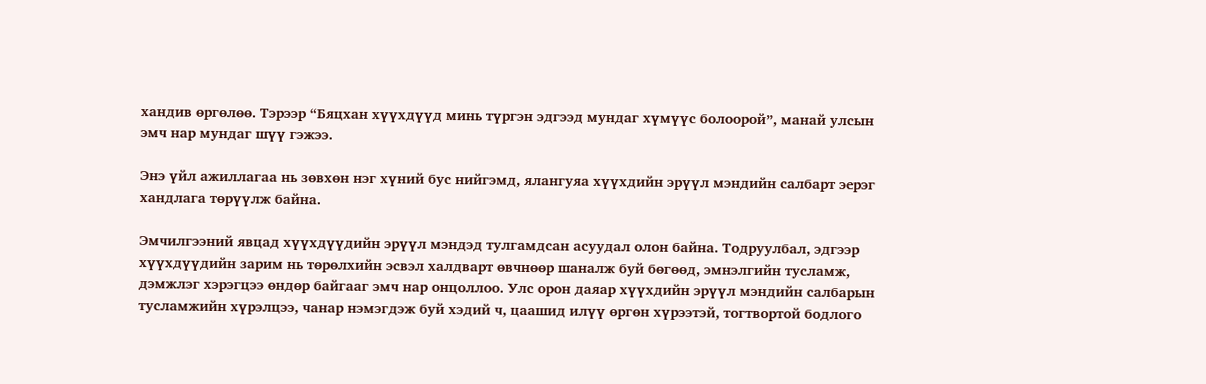хандив өргөлөө. Тэрээр “Бяцхан хүүхдүүд минь түргэн эдгээд мундаг хүмүүс болоорой”, манай улсын эмч нар мундаг шүү гэжээ.

Энэ үйл ажиллагаа нь зөвхөн нэг хүний бус нийгэмд, ялангуяа хүүхдийн эрүүл мэндийн салбарт эерэг хандлага төрүүлж байна.

Эмчилгээний явцад хүүхдүүдийн эрүүл мэндэд тулгамдсан асуудал олон байна. Тодруулбал, эдгээр хүүхдүүдийн зарим нь төрөлхийн эсвэл халдварт өвчнөөр шаналж буй бөгөөд, эмнэлгийн тусламж, дэмжлэг хэрэгцээ өндөр байгааг эмч нар онцоллоо. Улс орон даяар хүүхдийн эрүүл мэндийн салбарын тусламжийн хүрэлцээ, чанар нэмэгдэж буй хэдий ч, цаашид илүү өргөн хүрээтэй, тогтвортой бодлого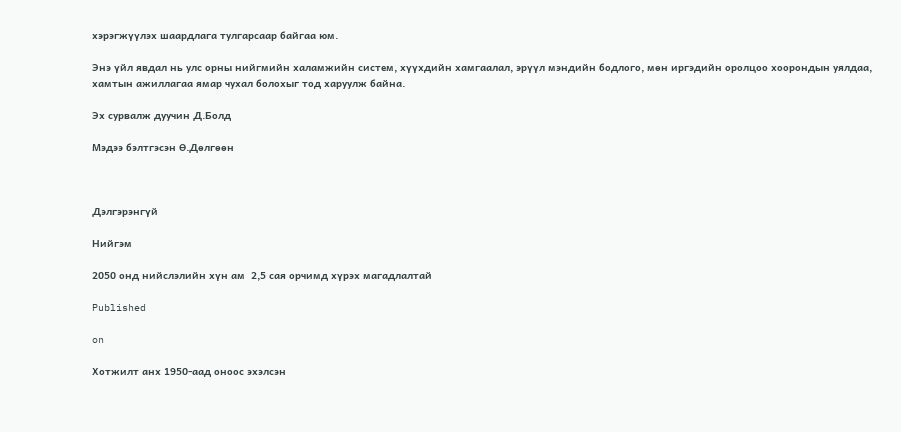хэрэгжүүлэх шаардлага тулгарсаар байгаа юм.

Энэ үйл явдал нь улс орны нийгмийн халамжийн систем, хүүхдийн хамгаалал, эрүүл мэндийн бодлого, мөн иргэдийн оролцоо хоорондын уялдаа, хамтын ажиллагаа ямар чухал болохыг тод харуулж байна.

Эх сурвалж дуучин Д.Болд

Мэдээ бэлтгэсэн Ө.Дөлгөөн



Дэлгэрэнгүй

Нийгэм

2050 онд нийслэлийн хүн ам  2,5 сая орчимд хүрэх магадлалтай

Published

on

Хотжилт анх 1950-аад оноос эхэлсэн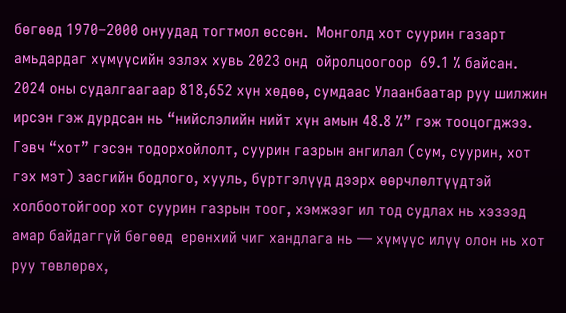бөгөөд 1970–2000 онуудад тогтмол өссөн.  Монголд хот суурин газарт амьдардаг хүмүүсийн эзлэх хувь 2023 онд  ойролцоогоор  69.1 % байсан. 2024 оны судалгаагаар 818,652 хүн хөдөө, сумдаас Улаанбаатар руу шилжин ирсэн гэж дурдсан нь “нийслэлийн нийт хүн амын 48.8 %” гэж тооцогджээ.  Гэвч “хот” гэсэн тодорхойлолт, суурин газрын ангилал (сум, суурин, хот гэх мэт) засгийн бодлого, хууль, бүртгэлүүд дээрх өөрчлөлтүүдтэй холбоотойгоор хот суурин газрын тоог, хэмжээг ил тод судлах нь хэзээд амар байдаггүй бөгөөд  ерөнхий чиг хандлага нь — хүмүүс илүү олон нь хот руу төвлөрөх,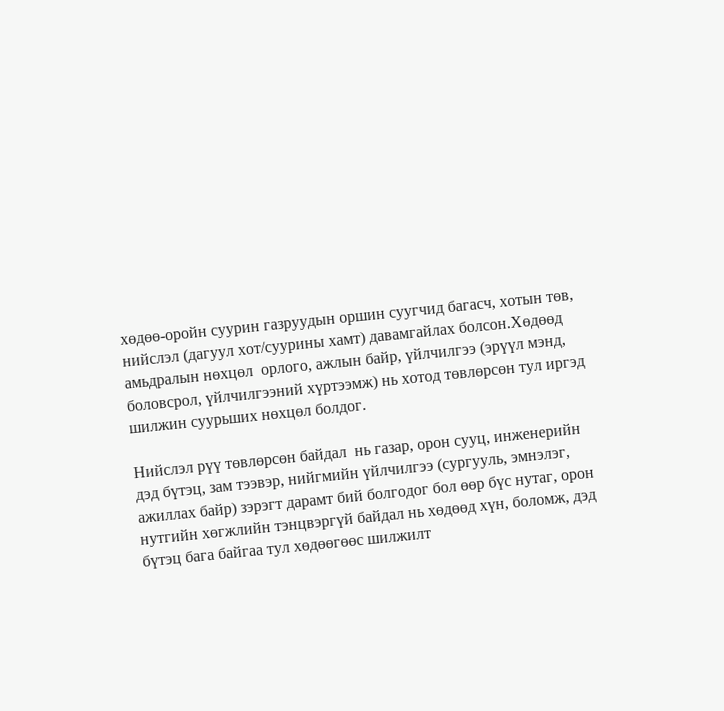хөдөө-оройн суурин газруудын оршин суугчид багасч, хотын төв, нийслэл (дагуул хот/суурины хамт) давамгайлах болсон.Хөдөөд  амьдралын нөхцөл  орлого, ажлын байр, үйлчилгээ (эрүүл мэнд, боловсрол, үйлчилгээний хүртээмж) нь хотод төвлөрсөн тул иргэд шилжин суурьших нөхцөл болдог.

Нийслэл рүү төвлөрсөн байдал  нь газар, орон сууц, инженерийн дэд бүтэц, зам тээвэр, нийгмийн үйлчилгээ (сургууль, эмнэлэг, ажиллах байр) зэрэгт дарамт бий болгодог бол өөр бүс нутаг, орон нутгийн хөгжлийн тэнцвэргүй байдал нь хөдөөд хүн, боломж, дэд бүтэц бага байгаа тул хөдөөгөөс шилжилт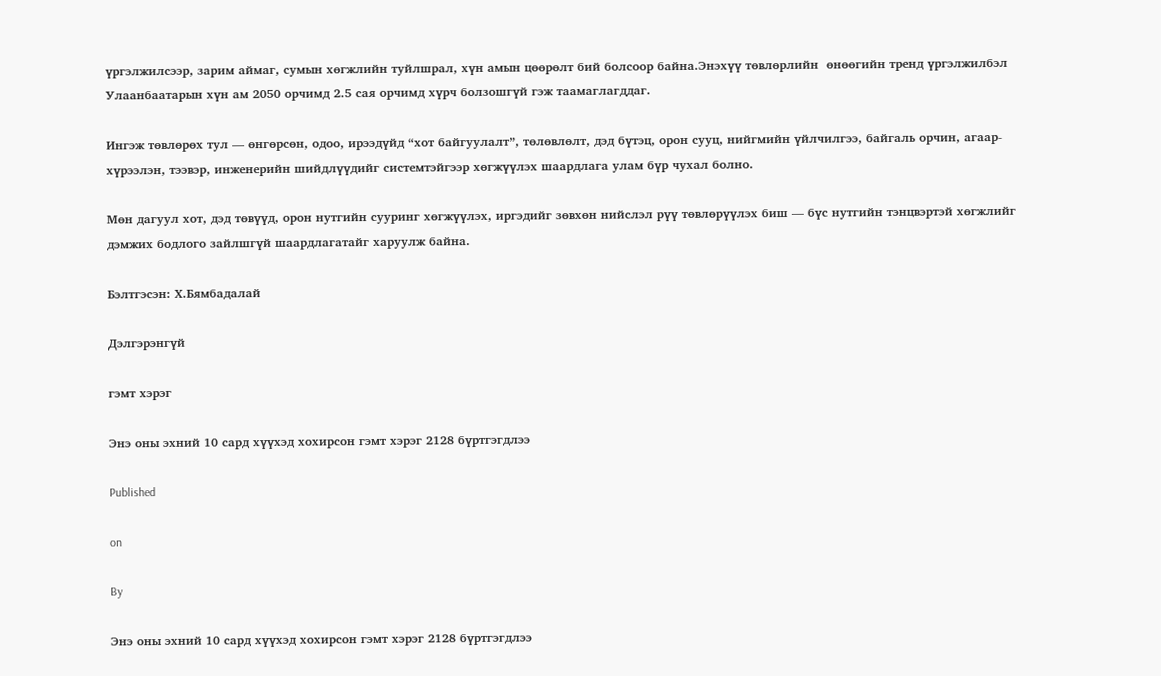үргэлжилсээр, зарим аймаг, сумын хөгжлийн туйлшрал, хүн амын цөөрөлт бий болсоор байна.Энэхүү төвлөрлийн  өнөөгийн тренд үргэлжилбэл Улаанбаатарын хүн ам 2050 орчимд 2.5 сая орчимд хүрч болзошгүй гэж таамаглагддаг.

Ингэж төвлөрөх тул — өнгөрсөн, одоо, ирээдүйд “хот байгуулалт”, төлөвлөлт, дэд бүтэц, орон сууц, нийгмийн үйлчилгээ, байгаль орчин, агаар-хүрээлэн, тээвэр, инженерийн шийдлүүдийг системтэйгээр хөгжүүлэх шаардлага улам бүр чухал болно.

Мөн дагуул хот, дэд төвүүд, орон нутгийн сууринг хөгжүүлэх, иргэдийг зөвхөн нийслэл рүү төвлөрүүлэх биш — бүс нутгийн тэнцвэртэй хөгжлийг дэмжих бодлого зайлшгүй шаардлагатайг харуулж байна.

Бэлтгэсэн: Х.Бямбадалай

Дэлгэрэнгүй

гэмт хэрэг

Энэ оны эхний 10 сард хүүхэд хохирсон гэмт хэрэг 2128 бүртгэгдлээ

Published

on

By

Энэ оны эхний 10 сард хүүхэд хохирсон гэмт хэрэг 2128 бүртгэгдлээ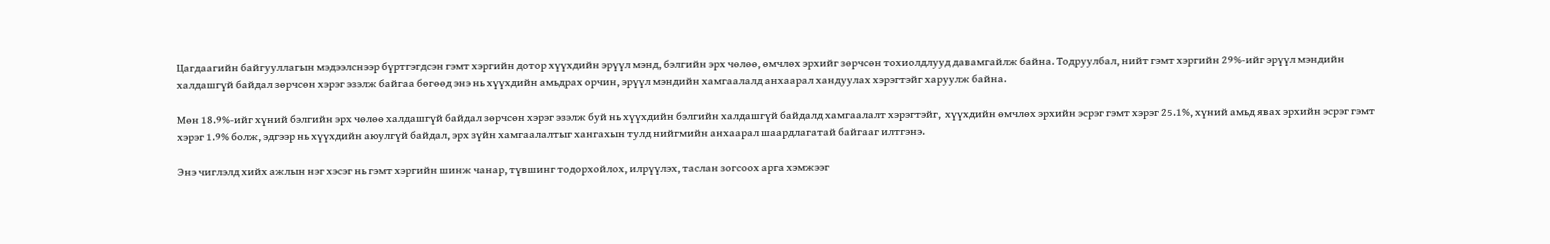Цагдаагийн байгууллагын мэдээлснээр бүртгэгдсэн гэмт хэргийн дотор хүүхдийн эрүүл мэнд, бэлгийн эрх чөлөө, өмчлөх эрхийг зөрчсөн тохиолдлууд давамгайлж байна. Тодруулбал, нийт гэмт хэргийн 29%-ийг эрүүл мэндийн халдашгүй байдал зөрчсөн хэрэг эзэлж байгаа бөгөөд энэ нь хүүхдийн амьдрах орчин, эрүүл мэндийн хамгаалалд анхаарал хандуулах хэрэгтэйг харуулж байна.

Мөн 18.9%-ийг хүний бэлгийн эрх чөлөө халдашгүй байдал зөрчсөн хэрэг эзэлж буй нь хүүхдийн бэлгийн халдашгүй байдалд хамгаалалт хэрэгтэйг,  хүүхдийн өмчлөх эрхийн эсрэг гэмт хэрэг 25.1%, хүний амьд явах эрхийн эсрэг гэмт хэрэг 1.9% болж, эдгээр нь хүүхдийн аюулгүй байдал, эрх зүйн хамгаалалтыг хангахын тулд нийгмийн анхаарал шаардлагатай байгааг илтгэнэ.

Энэ чиглэлд хийх ажлын нэг хэсэг нь гэмт хэргийн шинж чанар, түвшинг тодорхойлох, илрүүлэх, таслан зогсоох арга хэмжээг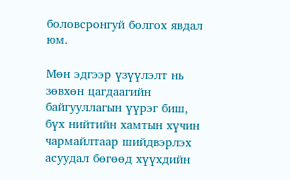боловсронгуй болгох явдал юм.

Мөн эдгээр үзүүлэлт нь зөвхөн цагдаагийн байгууллагын үүрэг биш, бүх нийтийн хамтын хүчин чармайлтаар шийдвэрлэх асуудал бөгөөд хүүхдийн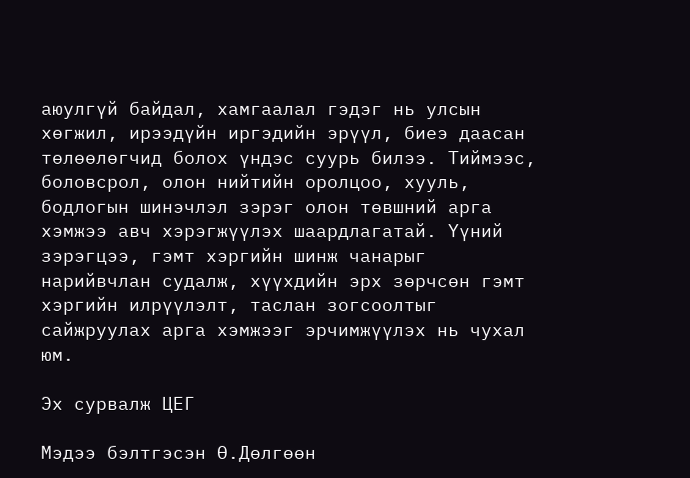аюулгүй байдал, хамгаалал гэдэг нь улсын хөгжил, ирээдүйн иргэдийн эрүүл, биеэ даасан төлөөлөгчид болох үндэс суурь билээ. Тиймээс, боловсрол, олон нийтийн оролцоо, хууль, бодлогын шинэчлэл зэрэг олон төвшний арга хэмжээ авч хэрэгжүүлэх шаардлагатай. Үүний зэрэгцээ, гэмт хэргийн шинж чанарыг нарийвчлан судалж, хүүхдийн эрх зөрчсөн гэмт хэргийн илрүүлэлт, таслан зогсоолтыг сайжруулах арга хэмжээг эрчимжүүлэх нь чухал юм.

Эх сурвалж ЦЕГ

Мэдээ бэлтгэсэн Ө.Дөлгөөн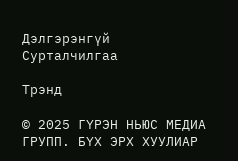Дэлгэрэнгүй
Сурталчилгаа

Трэнд

© 2025 ГҮРЭН НЬЮС МЕДИА ГРУПП. БҮХ ЭРХ ХУУЛИАР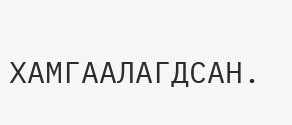ХАМГААЛАГДСАН.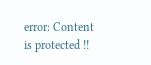error: Content is protected !!